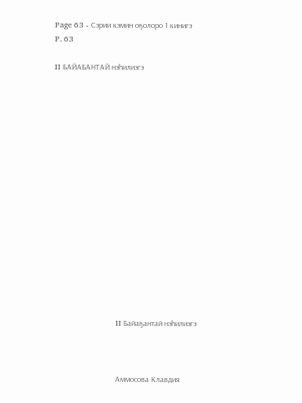Page 63 - Сэрии кэмин оҕолоро 1 кинигэ
P. 63

II БАЙАБАНТАЙ нэһилиэгэ

















                               II Байаҕантай нэһилиэгэ



                               Аммосова Клавдия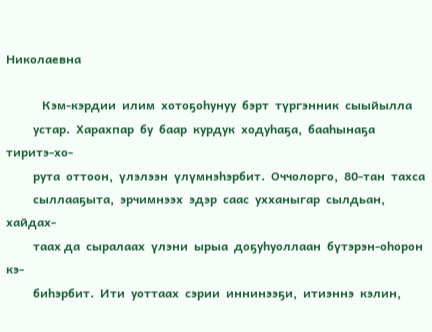Николаевна

            Кэм-кэрдии  илим  хотоҕоһунуу  бэрт  түргэнник  сыыйылла
         устар.  Харахпар  бу  баар  курдук  ходуһаҕа,  бааһынаҕа  тиритэ-хо-
         рута  оттоон,  үлэлээн  үлүмнэһэрбит.  Оччолорго,  80-тан  тахса
         сыллааҕыта,  эрчимнээх  эдэр  саас  ухханыгар  сылдьан,  хайдах-
         таах да  сыралаах  үлэни  ырыа  доҕуһуоллаан  бүтэрэн-оһорон  кэ-
         биһэрбит.  Ити  уоттаах  сэрии  иннинээҕи,  итиэннэ  кэлин,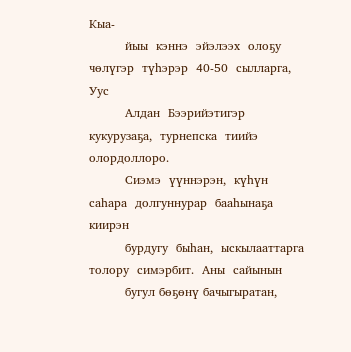Кыа-
         йыы  кэннэ  эйэлээх  олоҕу  чөлүгэр  түһэрэр  40-50  сылларга,  Уус
         Алдан  Бээрийэтигэр  кукурузаҕа,  турнепска  тиийэ  олордоллоро.
         Сиэмэ  үүннэрэн,  күһүн  саһара  долгуннурар  бааһынаҕа  киирэн
         бурдугу  быһан,  ыскылааттарга  толору  симэрбит.  Аны  сайынын
         бугул бөҕөнү бачыгыратан,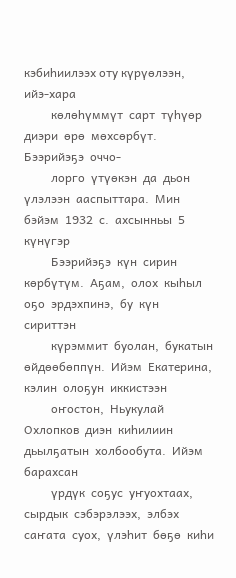кэбиһиилээх оту күрүөлээн,  ийэ-хара
         көлөһүммүт  сарт  түһүөр  диэри  өрө  мөхсөрбүт.  Бээрийэҕэ  оччо-
         лорго  үтүөкэн  да  дьон  үлэлээн  ааспыттара.  Мин  бэйэм  1932  с.  ахсынньы  5  күнүгэр
         Бээрийэҕэ  күн  сирин  көрбүтүм.  Аҕам,  олох  кыһыл  оҕо  эрдэхпинэ,  бу  күн  сириттэн
         күрэммит  буолан,  букатын  өйдөөбөппүн.  Ийэм  Екатерина,  кэлин  олоҕун  иккистээн
         оҥостон,  Ньукулай  Охлопков  диэн  киһилиин  дьылҕатын  холбообута.  Ийэм  барахсан
         үрдүк  соҕус  уҥуохтаах,  сырдык  сэбэрэлээх,  элбэх  саҥата  суох,  үлэһит  бөҕө  киһи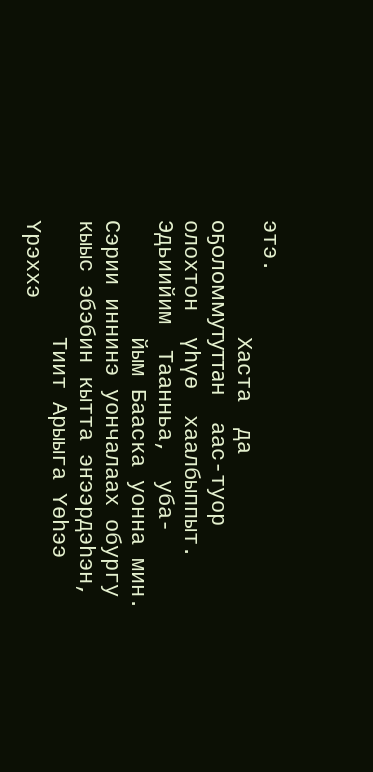этэ.
         Хаста  да  оҕоломмутуттан  аас-туор  олохтон  үһүө  хаалбыппыт.  Эдьиийим  Таанньа,  уба-
         йым Бааска уонна мин. Сэрии иннинэ уончалаах обургу кыыс эбэбин кытта эҥээрдэһэн,
         Тиит Арыыга Үөһээ  Үрэххэ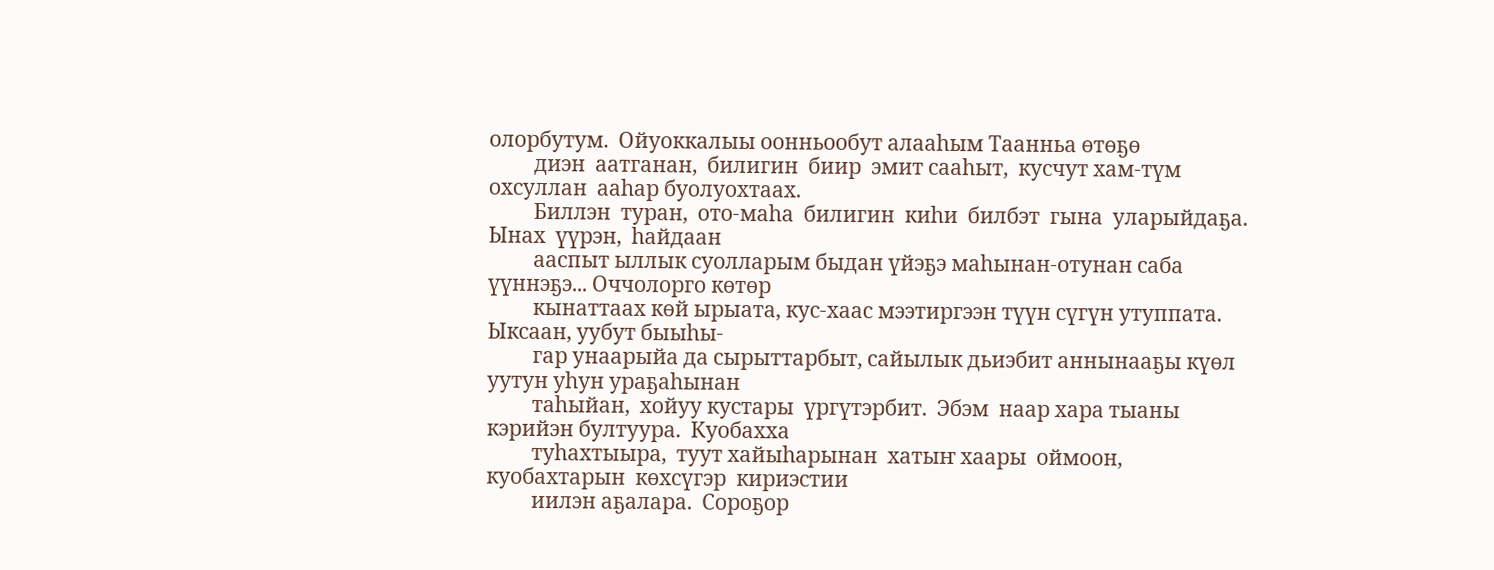олорбутум.  Ойуоккалыы оонньообут алааһым Таанньа өтөҕө
         диэн  аатганан,  билигин  биир  эмит сааһыт,  кусчут хам-түм  охсуллан  ааһар буолуохтаах.
         Биллэн  туран,  ото-маһа  билигин  киһи  билбэт  гына  уларыйдаҕа.  Ынах  үүрэн,  һайдаан
         ааспыт ыллык суолларым быдан үйэҕэ маһынан-отунан саба үүннэҕэ... Оччолорго көтөр
         кынаттаах көй ырыата, кус-хаас мээтиргээн түүн сүгүн утуппата.  Ыксаан, уубут быыһы-
         гар унаарыйа да сырыттарбыт, сайылык дьиэбит аннынааҕы күөл уутун уһун ураҕаһынан
         таһыйан,  хойуу кустары  үргүтэрбит.  Эбэм  наар хара тыаны  кэрийэн бултуура.  Куобахха
         туһахтыыра,  туут хайыһарынан  хатыҥ хаары  оймоон,  куобахтарын  көхсүгэр  кириэстии
         иилэн аҕалара.  Сороҕор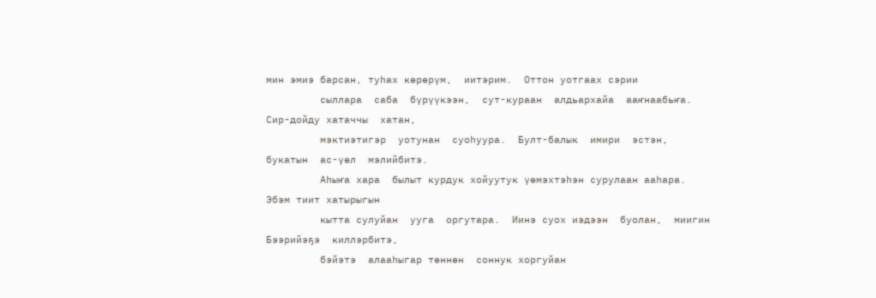мин эмиэ барсан, туһах көрөрүм,  иитэрим.  Оттон уотгаах сэрии
         сыллара  саба  бүрүүкээн,  сут-кураан  алдьархайа  ааҥнаабьҥа.  Сир-дойду хатаччы  хатан,
         мэктиэтигэр  уотунан  суоһуура.  Булт-балык  имири  эстэн,  букатын  ас-үөл  мэлийбитэ.
         Аһыҥа хара  былыт курдук хойуутук үөмэхтэһэн сурулаан ааһара.  Эбэм тиит хатырыгын
         кытта сулуйан  ууга  оргутара.  Иинэ суох иэдээн  буолан,  миигин  Бээрийэҕэ  киллэрбитэ,
         бэйэтэ  алааһыгар төннөн  соннук хоргуйан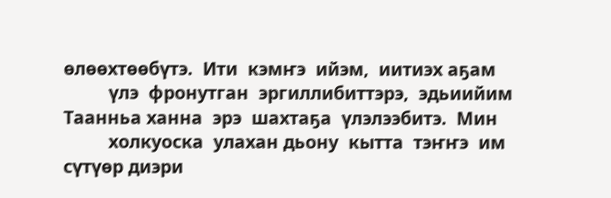өлөөхтөөбүтэ.  Ити  кэмҥэ  ийэм,  иитиэх аҕам
         үлэ  фронутган  эргиллибиттэрэ,  эдьиийим  Таанньа ханна  эрэ  шахтаҕа  үлэлээбитэ.  Мин
         холкуоска  улахан дьону  кытта  тэҥҥэ  им  сүтүөр диэри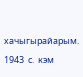хачыгырайарым.  1943  с.  кэм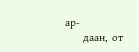ар-
         даан,  от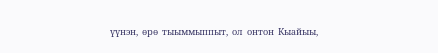үүнэн,  өрө  тыыммыппыт,  ол  онтон  Кыайыы,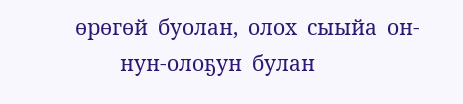өрөгөй  буолан,  олох  сыыйа  он-
         нун-олоҕун  булан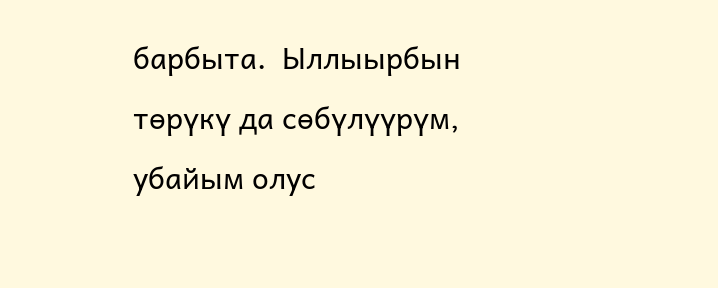барбыта.  Ыллыырбын төрүкү да сөбүлүүрүм, убайым олус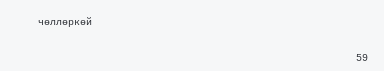чөллөркөй


                                                     59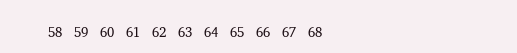58   59   60   61   62   63   64   65   66   67   68